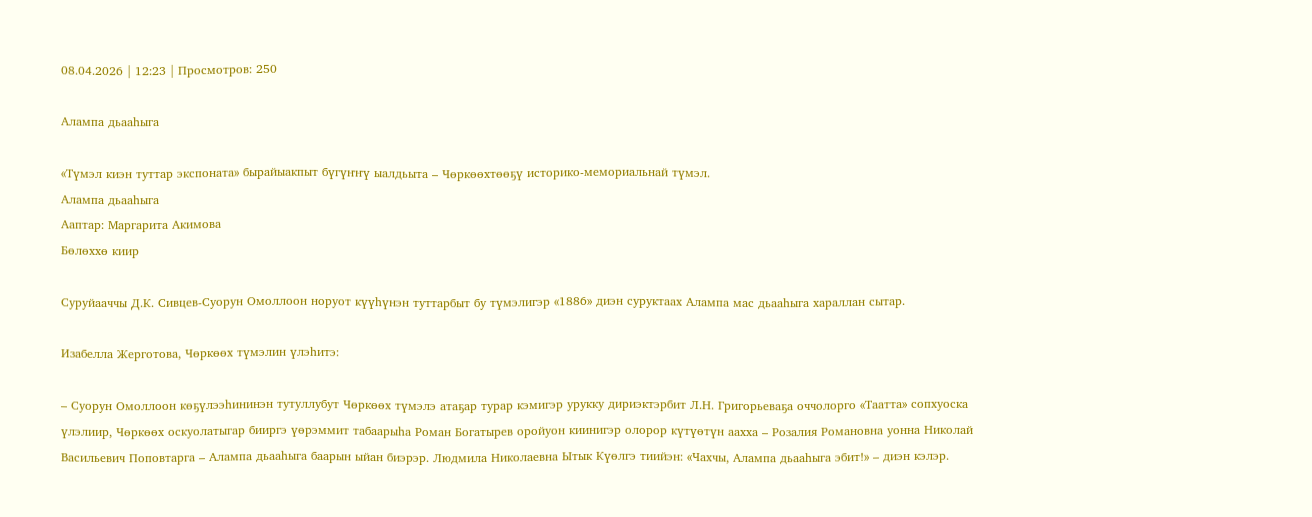08.04.2026 | 12:23 | Просмотров: 250

Алампа дьааһыга

«Түмэл киэн туттар экспоната» бырайыакпыт бүгүҥҥү ыалдьыта – Чөркөөхтөөҕү историко-мемориальнай түмэл.
Алампа дьааһыга
Ааптар: Маргарита Акимова
Бөлөххө киир

Суруйааччы Д.К. Сивцев-Суорун Омоллоон норуот күүһүнэн туттарбыт бу түмэлигэр «1886» диэн суруктаах Алампа мас дьааһыга хараллан сытар.

Изабелла Жерготова, Чөркөөх түмэлин үлэһитэ:

– Суорун Омоллоон көҕүлээһининэн тутуллубут Чөркөөх түмэлэ атаҕар турар кэмигэр урукку дириэктэрбит Л.Н. Григорьеваҕа оччолорго «Таатта» сопхуоска үлэлиир, Чөркөөх оскуолатыгар бииргэ үөрэммит табаарыһа Роман Богатырев оройуон киинигэр олорор күтүөтүн аахха – Розалия Романовна уонна Николай Васильевич Поповтарга – Алампа дьааһыга баарын ыйан биэрэр. Людмила Николаевна Ытык Күөлгэ тиийэн: «Чахчы, Алампа дьааһыга эбит!» – диэн кэлэр.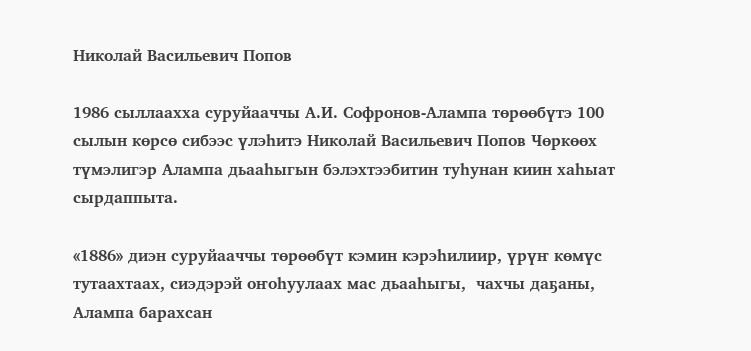Николай Васильевич Попов

1986 сыллаахха суруйааччы А.И. Софронов-Алампа төрөөбүтэ 100 сылын көрсө сибээс үлэһитэ Николай Васильевич Попов Чөркөөх түмэлигэр Алампа дьааһыгын бэлэхтээбитин туһунан киин хаһыат сырдаппыта.

«1886» диэн суруйааччы төрөөбүт кэмин кэрэһилиир, үрүҥ көмүс тутаахтаах, сиэдэрэй оҥоһуулаах мас дьааһыгы,  чахчы даҕаны, Алампа барахсан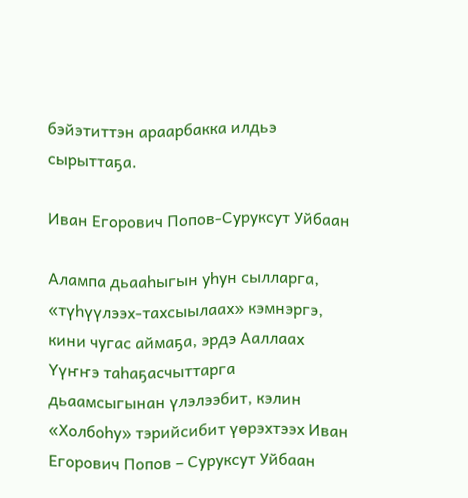бэйэтиттэн араарбакка илдьэ сырыттаҕа.

Иван Егорович Попов-Суруксут Уйбаан

Алампа дьааһыгын уһун сылларга, «түһүүлээх-тахсыылаах» кэмнэргэ, кини чугас аймаҕа, эрдэ Ааллаах Үүҥҥэ таһаҕасчыттарга дьаамсыгынан үлэлээбит, кэлин «Холбоһу» тэрийсибит үөрэхтээх Иван Егорович Попов – Суруксут Уйбаан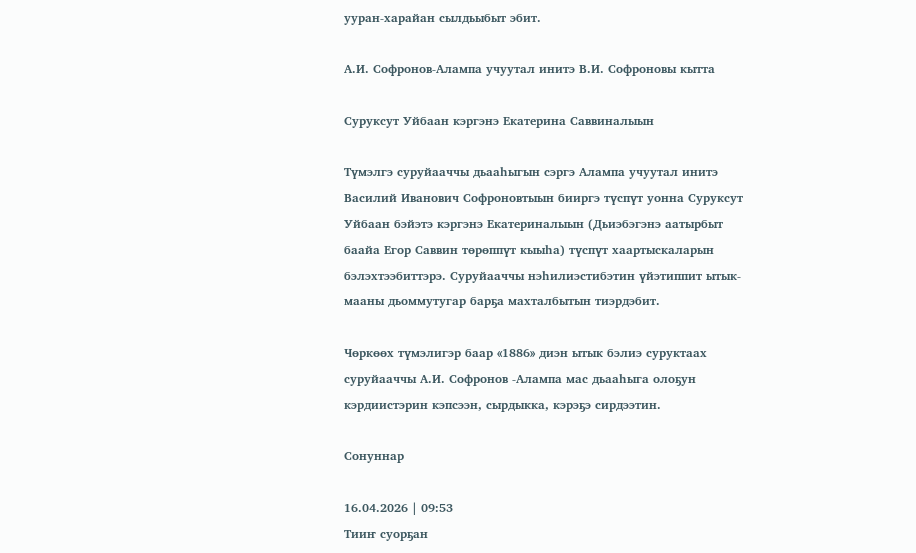ууран-харайан сылдьыбыт эбит.

А.И. Софронов-Алампа учуутал инитэ В.И. Софроновы кытта

Суруксут Уйбаан кэргэнэ Екатерина Саввиналыын

Түмэлгэ суруйааччы дьааһыгын сэргэ Алампа учуутал инитэ Василий Иванович Софроновтыын бииргэ түспүт уонна Суруксут Уйбаан бэйэтэ кэргэнэ Екатериналыын (Дьиэбэгэнэ аатырбыт баайа Егор Саввин төрөппүт кыыһа) түспүт хаартыскаларын  бэлэхтээбиттэрэ. Суруйааччы нэһилиэстибэтин үйэтиппит ытык-мааны дьоммутугар барҕа махталбытын тиэрдэбит.

Чөркөөх түмэлигэр баар «1886» диэн ытык бэлиэ суруктаах суруйааччы А.И. Софронов -Алампа мас дьааһыга олоҕун кэрдиистэрин кэпсээн, сырдыкка, кэрэҕэ сирдээтин.

Сонуннар

16.04.2026 | 09:53
Тииҥ суорҕан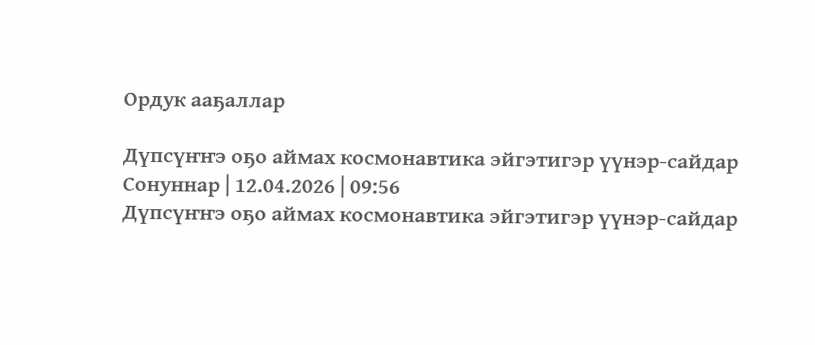Ордук ааҕаллар

Дүпсүҥҥэ оҕо аймах космонавтика эйгэтигэр үүнэр-сайдар
Сонуннар | 12.04.2026 | 09:56
Дүпсүҥҥэ оҕо аймах космонавтика эйгэтигэр үүнэр-сайдар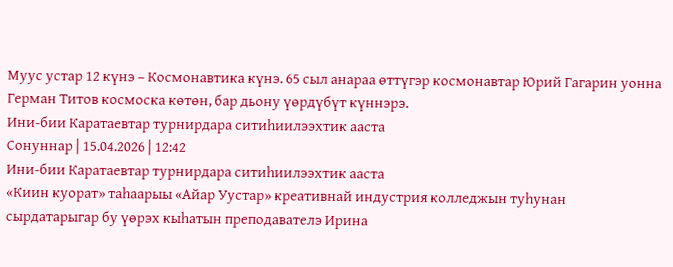Муус устар 12 күнэ – Космонавтика күнэ. 65 сыл анараа өттүгэр космонавтар Юрий Гагарин уонна Герман Титов космоска көтөн, бар дьону үөрдүбүт күннэрэ.
Ини-бии Каратаевтар турнирдара ситиһиилээхтик ааста
Сонуннар | 15.04.2026 | 12:42
Ини-бии Каратаевтар турнирдара ситиһиилээхтик ааста
«Киин куорат» таһаарыы «Айар Уустар» креативнай индустрия колледжын туһунан  сырдатарыгар бу үөрэх кыһатын преподавателэ Ирина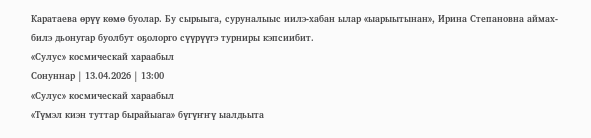Каратаева өрүү көмө буолар. Бу сырыыга, суруналыыс иилэ-хабан ылар «ыарыытынан», Ирина Степановна аймах-билэ дьонугар буолбут оҕолорго сүүрүүгэ турниры кэпсиибит.
«Сулус» космическай хараабыл
Сонуннар | 13.04.2026 | 13:00
«Сулус» космическай хараабыл
«Түмэл киэн туттар бырайыага» бүгүҥҥү ыалдьыта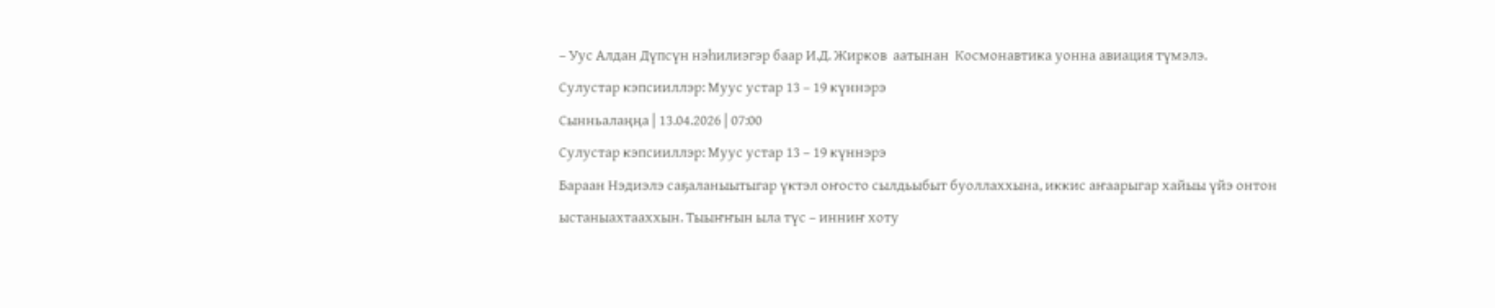– Уус Алдан Дүпсүн нэһилиэгэр баар И.Д. Жирков  аатынан  Космонавтика уонна авиация түмэлэ.
Сулустар кэпсииллэр: Муус устар 13 – 19 күннэрэ
Сынньалаңңа | 13.04.2026 | 07:00
Сулустар кэпсииллэр: Муус устар 13 – 19 күннэрэ
Бараан Нэдиэлэ саҕаланыытыгар үктэл оҥосто сылдьыбыт буоллаххына, иккис аҥаарыгар хайыы үйэ онтон ыстаныахтааххын. Тыыҥҥын ыла түс – инниҥ хоту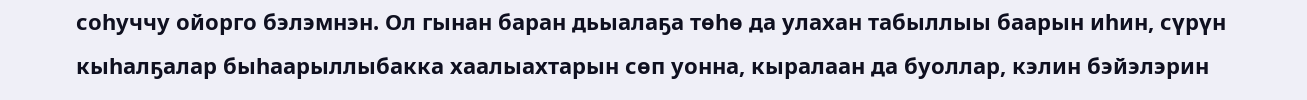соһуччу ойорго бэлэмнэн. Ол гынан баран дьыалаҕа төһө да улахан табыллыы баарын иһин, сүрүн кыһалҕалар быһаарыллыбакка хаалыахтарын сөп уонна, кыралаан да буоллар, кэлин бэйэлэрин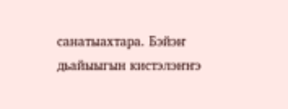санатыахтара. Бэйэҥ дьайыыгын кистэлэҥҥэ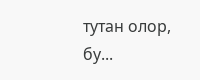тутан олор, бу...